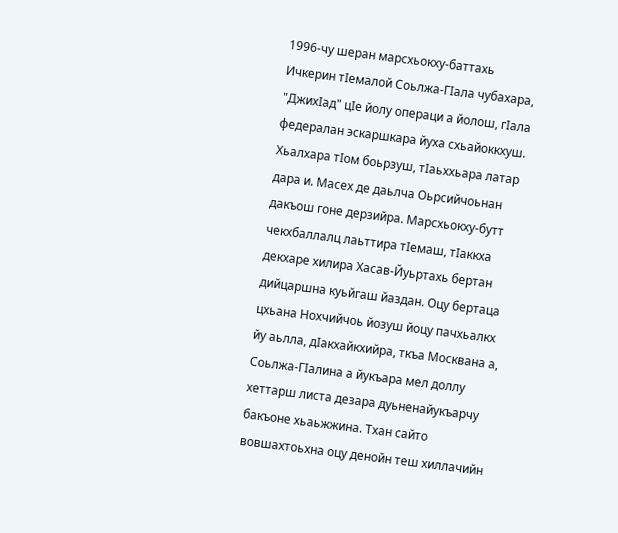1996-чу шеран марсхьокху-баттахь Ичкерин тIемалой Соьлжа-ГIала чубахара, "ДжихIад" цIе йолу операци а йолош, гIала федералан эскаршкара йуха схьайоккхуш. Хьалхара тIом боьрзуш, тIаьххьара латар дара и. Масех де даьлча Оьрсийчоьнан дакъош гоне дерзийра. Марсхьокху-бутт чекхбаллалц лаьттира тIемаш, тIаккха декхаре хилира Хасав-Йуьртахь бертан дийцаршна куьйгаш йаздан. Оцу бертаца цхьана Нохчийчоь йозуш йоцу пачхьалкх йу аьлла, дIакхайкхийра, ткъа Москвана а, Соьлжа-ГIалина а йукъара мел доллу хеттарш листа дезара дуьненайукъарчу бакъоне хьаьжжина. Тхан сайто вовшахтоьхна оцу денойн теш хиллачийн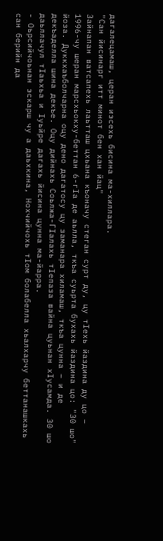дагалецамаш, церан иэсехь бисина ма-хиллара.
"Сан йисинарг итт минот бен хан йац"
Зайнапан ватсапехь лаьтташ цхьана къоначу стеган сурт ду, цу тIехь йаздина ду цо – 1996-чу шеран марсхьокху-беттан 6-гIа де аьлла, ткъа суьрта бухахь йаздина цо: "30 шо" йоза. Дуккхаъболчарна оцу дено дагатосу цу заманара хиламаш, ткъа цунна – и де декъаделла шина декъе. Оцу дийнахь Соьлжа-ГIалахь тIепаза вайна цуьнан хIусамда. 30 шо даьллачул тIаьхьа и Iуьйре дагахь йисина цунна ма-йарра.
- Оьрсийчоьнан эскарш чу а даьхкина, Нохчийчохь тIом болабелла хьалхарчу беттанашкахь сан берийн да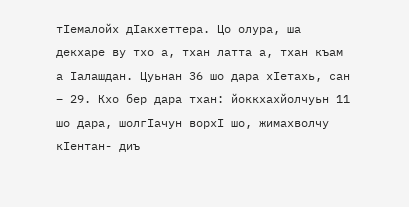тIемалойх дIакхеттера. Цо олура, ша декхаре ву тхо а, тхан латта а, тхан къам а Iалашдан. Цуьнан 36 шо дара хIетахь, сан – 29. Кхо бер дара тхан: йоккхахйолчуьн 11 шо дара, шолгIачун ворхI шо, жимахволчу кIентан- диъ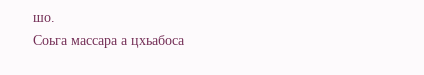шо.
Соьга массара а цхьабоса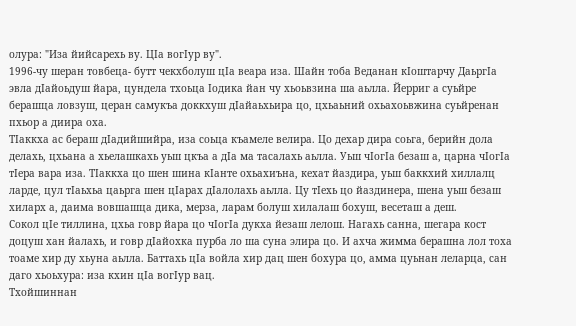олура: "Иза йийсарехь ву. ЦIа вогIур ву".
1996-чу шеран товбеца- бутт чекхболуш цӀа веара иза. Шайн тоба Веданан кӀоштарчу ДаьргӀа эвла дӀайоьдуш йара, цундела тхоьца Ӏодика йан чу хьоьвзина ша аьлла. Йерриг а суьйре берашца ловзуш, церан самукъа доккхуш дIайаьхьира цо, цхьаьний охьахоьвжина суьйренан пхьор а диира оха.
ТӀаккха ас бераш дӀадийшийра, иза соьца къамеле велира. Цо дехар дира соьга, берийн дола делахь, цхьана а хьелашкахь уьш цкъа а дӀа ма тасалахь аьлла. Уьш чӀогӀа безаш а, царна чIогIа тIера вара иза. ТӀаккха цо шен шина кIанте охьахиъна, кехат йаздира, уьш баккхий хиллалц ларде, цул тIаьхьа цаьрга шен цIарах дIалолахь аьлла. Цу тӀехь цо йаздинера, шена уьш безаш хиларх а, даима вовшашца дика, мерза, ларам болуш хилалаш бохуш, весеташ а деш.
Сокол цIе тиллина, цхьа говр йара цо чIогIа дукха йезаш лелош. Нагахь санна, шегара кост доцуш хан йалахь, и говр дIайохка пурба ло ша суна элира цо. И ахча жимма берашна лол тоха тоаме хир ду хьуна аьлла. Баттахь цIа войла хир дац шен бохура цо, амма цуьнан леларца, сан даго хьоьхура: иза кхин цIа вогIур вац.
Тхойшиннан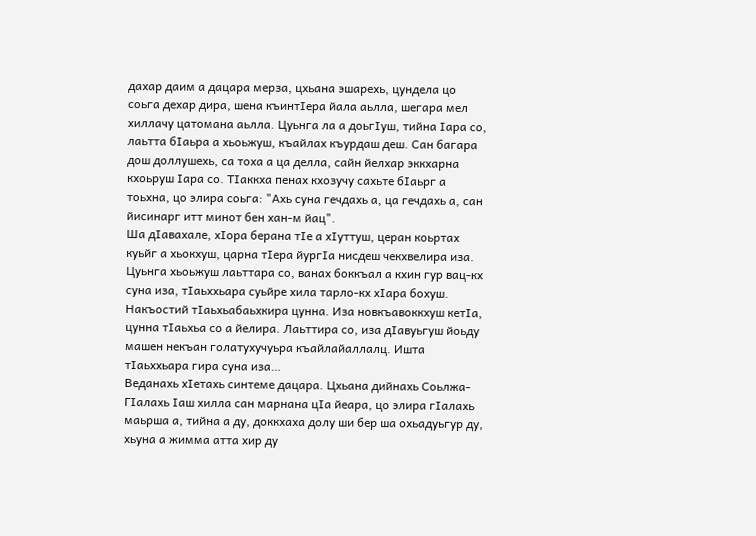дахар даим а дацара мерза, цхьана эшарехь, цундела цо соьга дехар дира, шена къинтIера йала аьлла, шегара мел хиллачу цатомана аьлла. Цуьнга ла а доьгIуш, тийна Iара со, лаьтта бIаьра а хьоьжуш, къайлах къурдаш деш. Сан багара дош доллушехь, са тоха а ца делла, сайн йелхар эккхарна кхоьруш Iара со. ТIаккха пенах кхозучу сахьте бIаьрг а тоьхна, цо элира соьга: "Ахь суна гечдахь а, ца гечдахь а, сан йисинарг итт минот бен хан-м йац".
Ша дIавахале, хIора берана тIе а хIуттуш, церан коьртах куьйг а хьокхуш, царна тIера йургIа нисдеш чекхвелира иза. Цуьнга хьоьжуш лаьттара со, ванах боккъал а кхин гур вац-кх суна иза, тIаьххьара суьйре хила тарло-кх хIара бохуш. Накъостий тIаьхьабаьхкира цунна. Иза новкъавоккхуш кетIа, цунна тIаьхьа со а йелира. Лаьттира со, иза дIавуьгуш йоьду машен некъан голатухучуьра къайлайаллалц. Ишта тIаьххьара гира суна иза…
Веданахь хIетахь синтеме дацара. Цхьана дийнахь Соьлжа-ГIалахь Iаш хилла сан марнана цIа йеара, цо элира гIалахь маьрша а, тийна а ду, доккхаха долу ши бер ша охьадуьгур ду, хьуна а жимма атта хир ду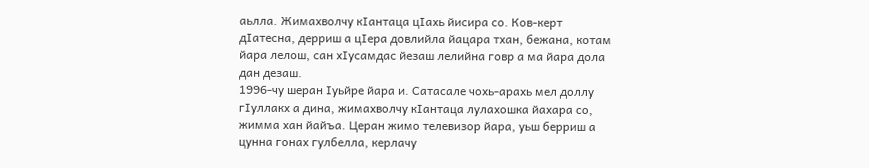аьлла. Жимахволчу кIантаца цIахь йисира со. Ков-керт дIатесна, дерриш а цIера довлийла йацара тхан, бежана, котам йара лелош, сан хIусамдас йезаш лелийна говр а ма йара дола дан дезаш.
1996-чу шеран Iуьйре йара и. Сатасале чохь-арахь мел доллу гIуллакх а дина, жимахволчу кIантаца лулахошка йахара со, жимма хан йайъа. Церан жимо телевизор йара, уьш берриш а цунна гонах гулбелла, керлачу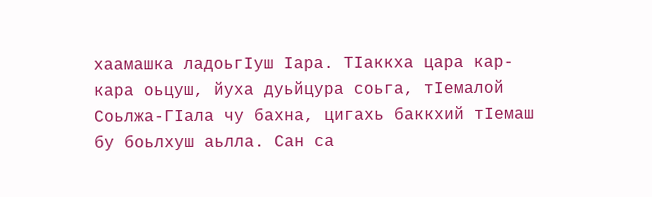хаамашка ладоьгIуш Iара. ТIаккха цара кар-кара оьцуш, йуха дуьйцура соьга, тIемалой Соьлжа-ГIала чу бахна, цигахь баккхий тIемаш бу боьлхуш аьлла. Сан са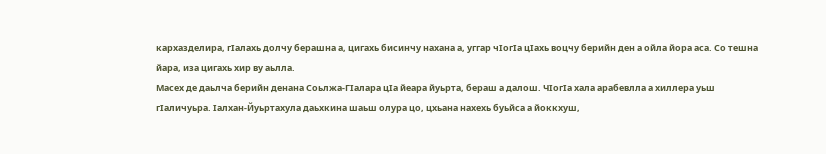кархазделира, гIалахь долчу берашна а, цигахь бисинчу нахана а, уггар чIогIа цIахь воцчу берийн ден а ойла йора аса. Со тешна йара, иза цигахь хир ву аьлла.
Масех де даьлча берийн денана Соьлжа-ГIалара цIа йеара йуьрта, бераш а далош. ЧIогIа хала арабевлла а хиллера уьш гIаличуьра. Iалхан-Йуьртахула даьхкина шаьш олура цо, цхьана нахехь буьйса а йоккхуш,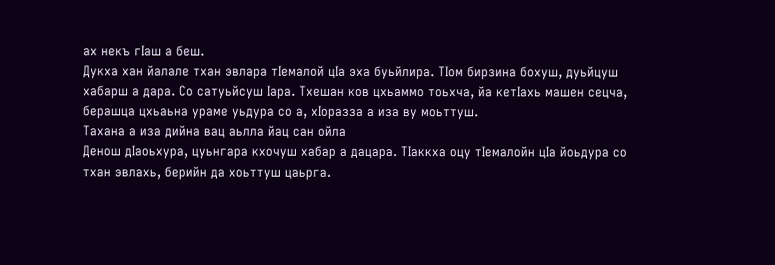ах некъ гIаш а беш.
Дукха хан йалале тхан эвлара тIемалой цIа эха буьйлира. ТIом бирзина бохуш, дуьйцуш хабарш а дара. Со сатуьйсуш Iара. Тхешан ков цхьаммо тоьхча, йа кетIахь машен сецча, берашца цхьаьна ураме уьдура со а, хIоразза а иза ву моьттуш.
Тахана а иза дийна вац аьлла йац сан ойла
Денош дIаоьхура, цуьнгара кхочуш хабар а дацара. ТIаккха оцу тIемалойн цIа йоьдура со тхан эвлахь, берийн да хоьттуш цаьрга.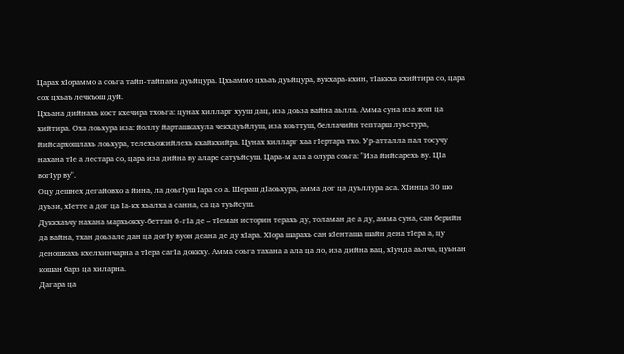Царах хIораммо а соьга тайп-тайпана дуьйцура. Цхьаммо цхьаъ дуьйцура, вукхара-кхин, тIаккха кхийтира со, цара сох цхьаъ лечкъош дуй.
Цхьана дийнахь кост кхечира тхоьга: цунах хилларг хууш дац, иза доьза вайна аьлла. Амма суна иза жоп ца хийтира. Оха лоьхура иза: йоллу йарташкахула чекхдуьйлуш, иза хоьттуш, беллачийн тептарш луьстура, йийсархошлахь лоьхура, телехьожийлехь кхайкхийра. Цунах хилларг хаа гIертара тхо. Ур-атталла пал тосучу нахана тIе а лестара со, цара иза дийна ву аларе сатуьйсуш. Цара-м ала а олура соьга: "Иза йийсарехь ву. ЦIа вогIур ву".
Оцу дешнех дегайовхо а йина, ла доьгIуш Iара со а. Шераш дIаоьхура, амма дог ца дуьллура аса. ХIинца 30 шо дуьзи, хIетте а дог ца Iа-кх хьалха а санна, са ца туьйсуш.
Дуккхаъчу нахана мархьокху-беттан 6-гIа де – тIеман историн терахь ду, толаман де а ду, амма суна, сан берийн да вайна, тхан доьзале дан ца догIу вуон деана де ду хIара. ХIора шарахь сан кIенташа шайн дена тIера а, цу деношкахь кхелхинчарна а тIера сагIа доккху. Амма соьга тахана а ала ца ло, иза дийна вац, хIунда аьлча, цуьнан кошан барз ца хиларна.
Дагара ца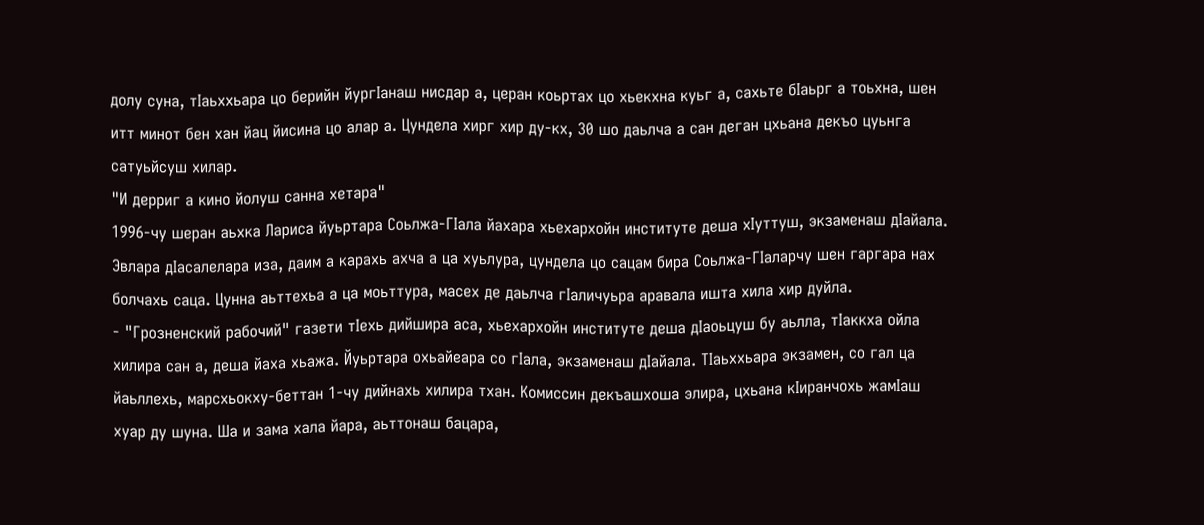долу суна, тIаьххьара цо берийн йургIанаш нисдар а, церан коьртах цо хьекхна куьг а, сахьте бIаьрг а тоьхна, шен итт минот бен хан йац йисина цо алар а. Цундела хирг хир ду-кх, 30 шо даьлча а сан деган цхьана декъо цуьнга сатуьйсуш хилар.
"И дерриг а кино йолуш санна хетара"
1996-чу шеран аьхка Лариса йуьртара Соьлжа-ГIала йахара хьехархойн институте деша хIуттуш, экзаменаш дIайала. Эвлара дIасалелара иза, даим а карахь ахча а ца хуьлура, цундела цо сацам бира Соьлжа-ГIаларчу шен гаргара нах болчахь саца. Цунна аьттехьа а ца моьттура, масех де даьлча гIаличуьра аравала ишта хила хир дуйла.
- "Грозненский рабочий" газети тIехь дийшира аса, хьехархойн институте деша дIаоьцуш бу аьлла, тIаккха ойла хилира сан а, деша йаха хьажа. Йуьртара охьайеара со гIала, экзаменаш дIайала. ТIаьххьара экзамен, со гал ца йаьллехь, марсхьокху-беттан 1-чу дийнахь хилира тхан. Комиссин декъашхоша элира, цхьана кIиранчохь жамIаш хуар ду шуна. Ша и зама хала йара, аьттонаш бацара,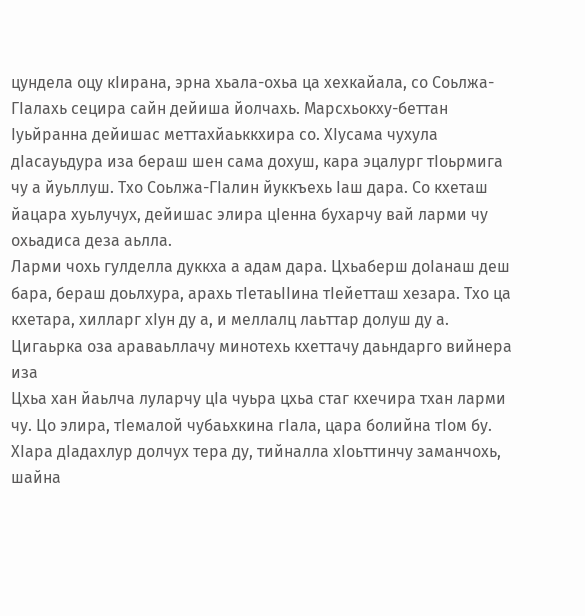цундела оцу кIирана, эрна хьала-охьа ца хехкайала, со Соьлжа-ГIалахь сецира сайн дейиша йолчахь. Марсхьокху-беттан Iуьйранна дейишас меттахйаьккхира со. ХIусама чухула дIасауьдура иза бераш шен сама дохуш, кара эцалург тIоьрмига чу а йуьллуш. Тхо Соьлжа-ГIалин йуккъехь Iаш дара. Со кхеташ йацара хуьлучух, дейишас элира цIенна бухарчу вай ларми чу охьадиса деза аьлла.
Ларми чохь гулделла дуккха а адам дара. Цхьаберш доIанаш деш бара, бераш доьлхура, арахь тIетаьIIина тIейетташ хезара. Тхо ца кхетара, хилларг хIун ду а, и меллалц лаьттар долуш ду а.
Цигаьрка оза араваьллачу минотехь кхеттачу даьндарго вийнера иза
Цхьа хан йаьлча луларчу цIа чуьра цхьа стаг кхечира тхан ларми чу. Цо элира, тIемалой чубаьхкина гIала, цара болийна тIом бу. ХIара дIадахлур долчух тера ду, тийналла хIоьттинчу заманчохь, шайна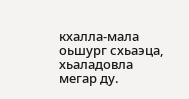кхалла-мала оьшург схьаэца, хьаладовла мегар ду.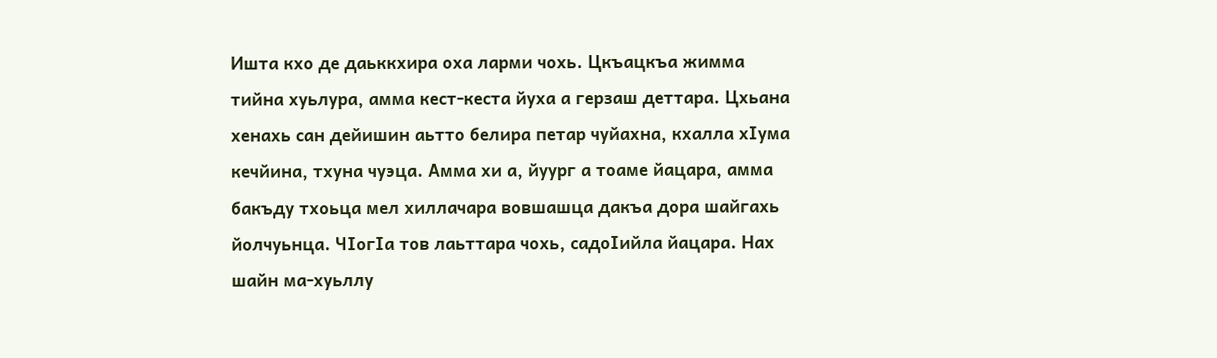Ишта кхо де даьккхира оха ларми чохь. Цкъацкъа жимма тийна хуьлура, амма кест-кеста йуха а герзаш деттара. Цхьана хенахь сан дейишин аьтто белира петар чуйахна, кхалла хIума кечйина, тхуна чуэца. Амма хи а, йуург а тоаме йацара, амма бакъду тхоьца мел хиллачара вовшашца дакъа дора шайгахь йолчуьнца. ЧIогIа тов лаьттара чохь, садоIийла йацара. Нах шайн ма-хуьллу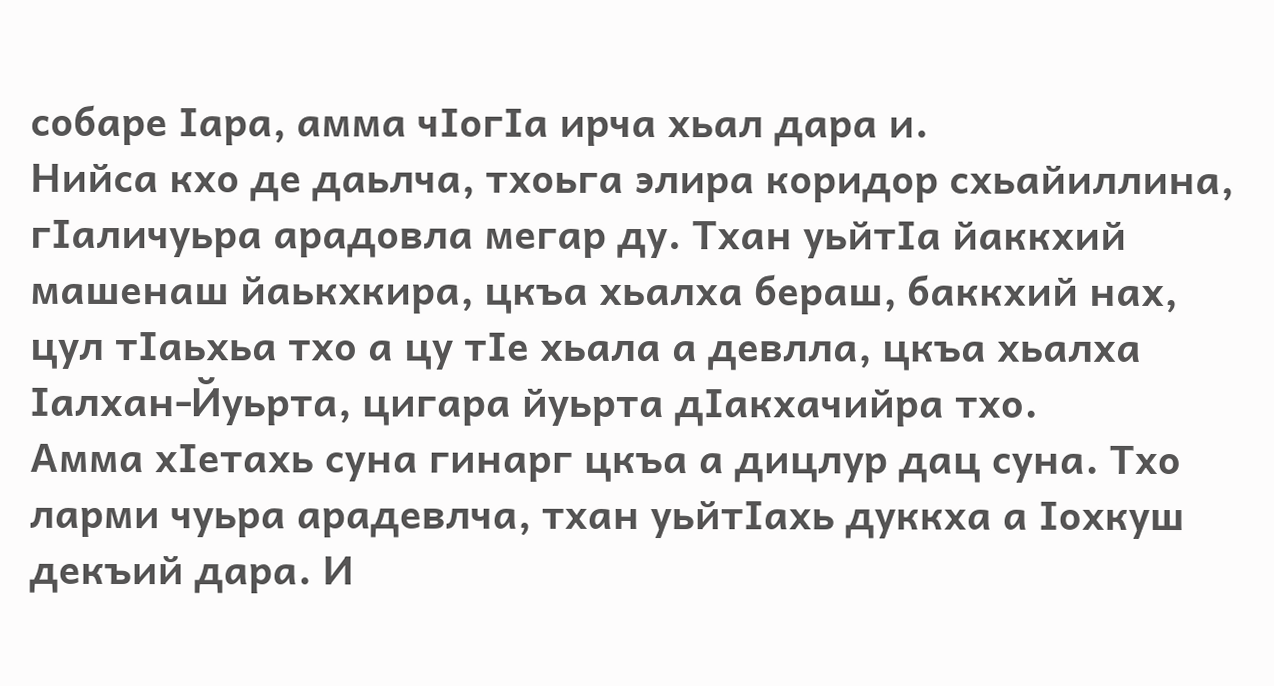собаре Iара, амма чIогIа ирча хьал дара и.
Нийса кхо де даьлча, тхоьга элира коридор схьайиллина, гIаличуьра арадовла мегар ду. Тхан уьйтIа йаккхий машенаш йаькхкира, цкъа хьалха бераш, баккхий нах, цул тIаьхьа тхо а цу тIе хьала а девлла, цкъа хьалха Iалхан-Йуьрта, цигара йуьрта дIакхачийра тхо.
Амма хIетахь суна гинарг цкъа а дицлур дац суна. Тхо ларми чуьра арадевлча, тхан уьйтIахь дуккха а Iохкуш декъий дара. И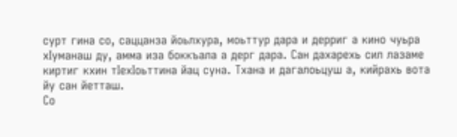сурт гина со, саццанза йоьлхура, моьттур дара и дерриг а кино чуьра хIуманаш ду, амма иза боккъала а дерг дара. Сан дахарехь сил лазаме киртиг кхин тIехIоьттина йац суна. Тхана и дагалоьцуш а, кийрахь вота йу сан йетташ.
Со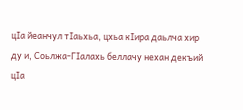цIа йеанчул тIаьхьа, цхьа кIира даьлча хир ду и, Соьлжа-ГIалахь беллачу нехан декъий цIа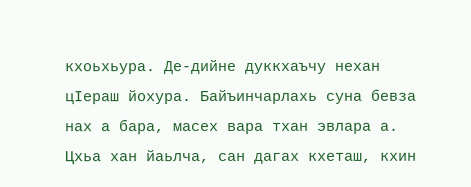кхоьхьура. Де-дийне дуккхаъчу нехан цIераш йохура. Байъинчарлахь суна бевза нах а бара, масех вара тхан эвлара а.
Цхьа хан йаьлча, сан дагах кхеташ, кхин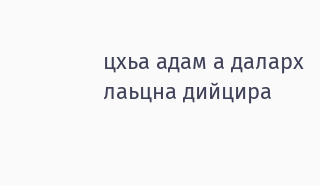цхьа адам а даларх лаьцна дийцира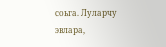соьга. Луларчу эвлара,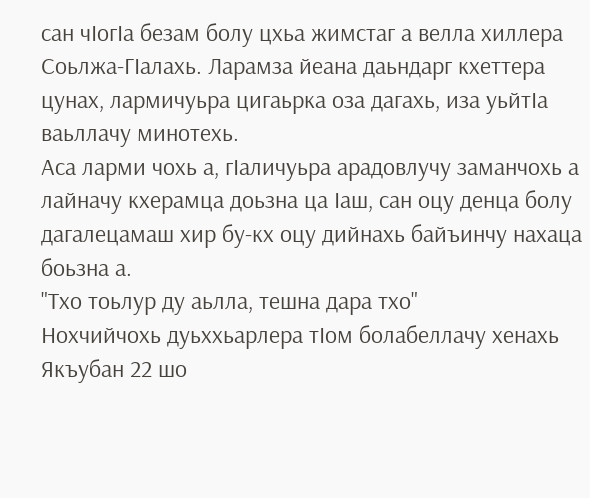сан чIогIа безам болу цхьа жимстаг а велла хиллера Соьлжа-ГIалахь. Ларамза йеана даьндарг кхеттера цунах, лармичуьра цигаьрка оза дагахь, иза уьйтIа ваьллачу минотехь.
Аса ларми чохь а, гIаличуьра арадовлучу заманчохь а лайначу кхерамца доьзна ца Iаш, сан оцу денца болу дагалецамаш хир бу-кх оцу дийнахь байъинчу нахаца боьзна а.
"Тхо тоьлур ду аьлла, тешна дара тхо"
Нохчийчохь дуьххьарлера тӀом болабеллачу хенахь Якъубан 22 шо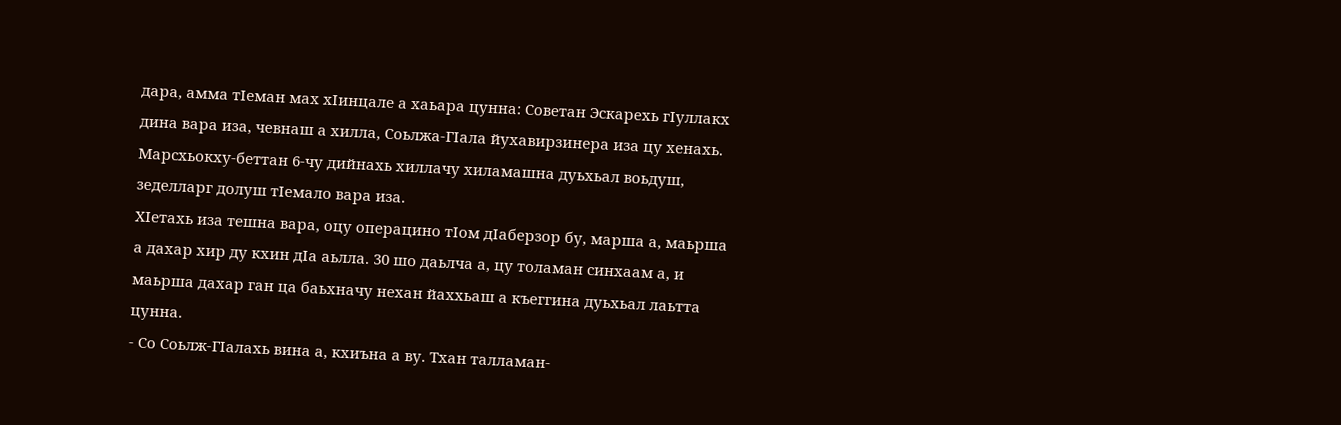дара, амма тӀеман мах хӀинцале а хаьара цунна: Советан Эскарехь гӀуллакх дина вара иза, чевнаш а хилла, Соьлжа-ГIала йухавирзинера иза цу хенахь. Марсхьокху-беттан 6-чу дийнахь хиллачу хиламашна дуьхьал воьдуш, зеделларг долуш тIемало вара иза.
ХӀетахь иза тешна вара, оцу операцино тӀом дӀаберзор бу, марша а, маьрша а дахар хир ду кхин дIа аьлла. 30 шо даьлча а, цу толаман синхаам а, и маьрша дахар ган ца баьхначу нехан йаххьаш а къеггина дуьхьал лаьтта цунна.
- Со Соьлж-ГӀалахь вина а, кхиъна а ву. Тхан талламан-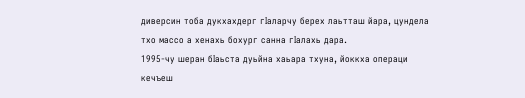диверсин тоба дукхахдерг гӀаларчу берех лаьтташ йара, цундела тхо массо а хенахь бохург санна гӀалахь дара.
1995-чу шеран бIаьста дуьйна хаьара тхуна, йоккха операци кечъеш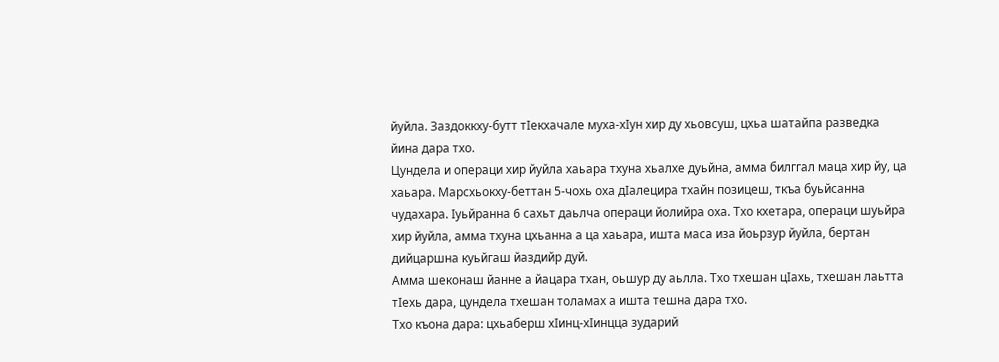йуйла. Заздоккху-бутт тӀекхачале муха-хIун хир ду хьовсуш, цхьа шатайпа разведка йина дара тхо.
Цундела и операци хир йуйла хаьара тхуна хьалхе дуьйна, амма билггал маца хир йу, ца хаьара. Марсхьокху-беттан 5-чохь оха дIалецира тхайн позицеш, ткъа буьйсанна чудахара. Iуьйранна 6 сахьт даьлча операци йолийра оха. Тхо кхетара, операци шуьйра хир йуйла, амма тхуна цхьанна а ца хаьара, ишта маса иза йоьрзур йуйла, бертан дийцаршна куьйгаш йаздийр дуй.
Амма шеконаш йанне а йацара тхан, оьшур ду аьлла. Тхо тхешан цIахь, тхешан лаьтта тIехь дара, цундела тхешан толамах а ишта тешна дара тхо.
Тхо къона дара: цхьаберш хIинц-хIинцца зударий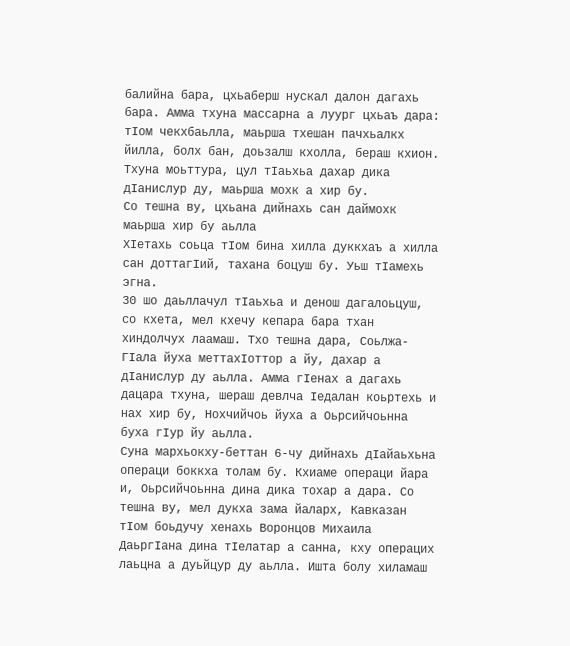балийна бара, цхьаберш нускал далон дагахь бара. Амма тхуна массарна а луург цхьаъ дара: тIом чекхбаьлла, маьрша тхешан пачхьалкх йилла, болх бан, доьзалш кхолла, бераш кхион. Тхуна моьттура, цул тIаьхьа дахар дика дIанислур ду, маьрша мохк а хир бу.
Со тешна ву, цхьана дийнахь сан даймохк маьрша хир бу аьлла
ХIетахь соьца тIом бина хилла дуккхаъ а хилла сан доттагIий, тахана боцуш бу. Уьш тIамехь эгна.
30 шо даьллачул тIаьхьа и денош дагалоьцуш, со кхета, мел кхечу кепара бара тхан хиндолчух лаамаш. Тхо тешна дара, Соьлжа-ГIала йуха меттахIоттор а йу, дахар а дIанислур ду аьлла. Амма гIенах а дагахь дацара тхуна, шераш девлча Iедалан коьртехь и нах хир бу, Нохчийчоь йуха а Оьрсийчоьнна буха гIур йу аьлла.
Суна мархьокху-беттан 6-чу дийнахь дIайаьхьна операци боккха толам бу. Кхиаме операци йара и, Оьрсийчоьнна дина дика тохар а дара. Со тешна ву, мел дукха зама йаларх, Кавказан тIом боьдучу хенахь Воронцов Михаила ДаьргIана дина тIелатар а санна, кху операцих лаьцна а дуьйцур ду аьлла. Ишта болу хиламаш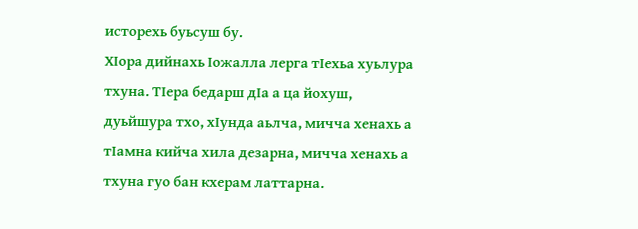исторехь буьсуш бу.
ХIора дийнахь Iожалла лерга тIехьа хуьлура тхуна. ТIера бедарш дIа а ца йохуш, дуьйшура тхо, хIунда аьлча, мичча хенахь а тIамна кийча хила дезарна, мичча хенахь а тхуна гуо бан кхерам латтарна.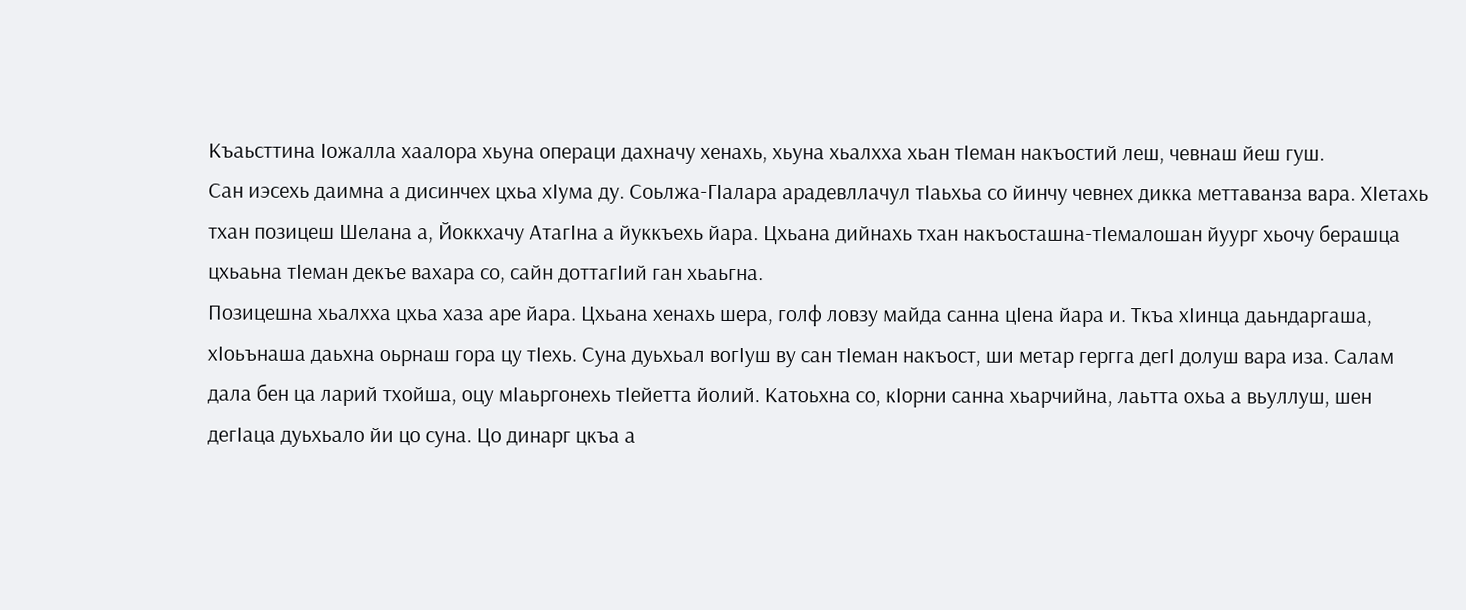Къаьсттина Iожалла хаалора хьуна операци дахначу хенахь, хьуна хьалхха хьан тIеман накъостий леш, чевнаш йеш гуш.
Сан иэсехь даимна а дисинчех цхьа хIума ду. Соьлжа-ГIалара арадевллачул тIаьхьа со йинчу чевнех дикка меттаванза вара. ХIетахь тхан позицеш Шелана а, Йоккхачу АтагIна а йуккъехь йара. Цхьана дийнахь тхан накъосташна-тIемалошан йуург хьочу берашца цхьаьна тIеман декъе вахара со, сайн доттагIий ган хьаьгна.
Позицешна хьалхха цхьа хаза аре йара. Цхьана хенахь шера, голф ловзу майда санна цIена йара и. Ткъа хIинца даьндаргаша, хIоьънаша даьхна оьрнаш гора цу тIехь. Суна дуьхьал вогIуш ву сан тIеман накъост, ши метар гергга дегI долуш вара иза. Салам дала бен ца ларий тхойша, оцу мIаьргонехь тIейетта йолий. Катоьхна со, кIорни санна хьарчийна, лаьтта охьа а вьуллуш, шен дегIаца дуьхьало йи цо суна. Цо динарг цкъа а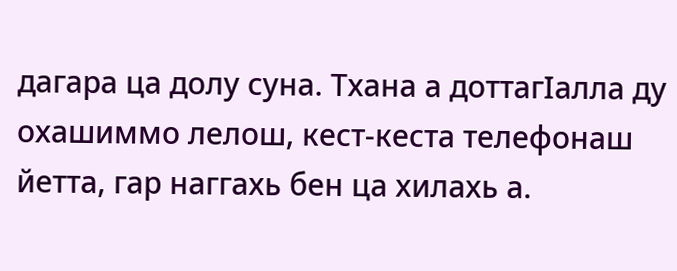дагара ца долу суна. Тхана а доттагIалла ду охашиммо лелош, кест-кеста телефонаш йетта, гар наггахь бен ца хилахь а.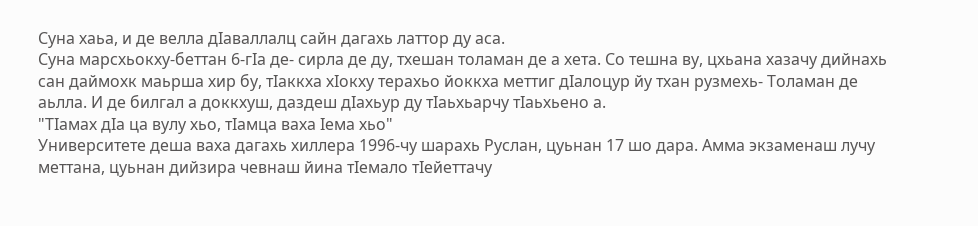Суна хаьа, и де велла дIаваллалц сайн дагахь латтор ду аса.
Суна марсхьокху-беттан 6-гIа де- сирла де ду, тхешан толаман де а хета. Со тешна ву, цхьана хазачу дийнахь сан даймохк маьрша хир бу, тIаккха хIокху терахьо йоккха меттиг дIалоцур йу тхан рузмехь- Толаман де аьлла. И де билгал а доккхуш, даздеш дIахьур ду тIаьхьарчу тIаьхьено а.
"ТIамах дIа ца вулу хьо, тIамца ваха Iема хьо"
Университете деша ваха дагахь хиллера 1996-чу шарахь Руслан, цуьнан 17 шо дара. Амма экзаменаш лучу меттана, цуьнан дийзира чевнаш йина тIемало тIейеттачу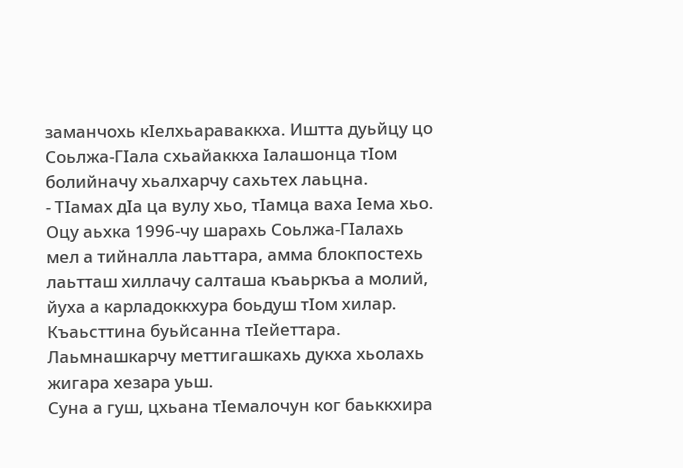заманчохь кIелхьараваккха. Иштта дуьйцу цо Соьлжа-ГIала схьайаккха Iалашонца тIом болийначу хьалхарчу сахьтех лаьцна.
- ТIамах дIа ца вулу хьо, тIамца ваха Iема хьо. Оцу аьхка 1996-чу шарахь Соьлжа-ГIалахь мел а тийналла лаьттара, амма блокпостехь лаьтташ хиллачу салташа къаьркъа а молий, йуха а карладоккхура боьдуш тIом хилар. Къаьсттина буьйсанна тIейеттара. Лаьмнашкарчу меттигашкахь дукха хьолахь жигара хезара уьш.
Суна а гуш, цхьана тIемалочун ког баьккхира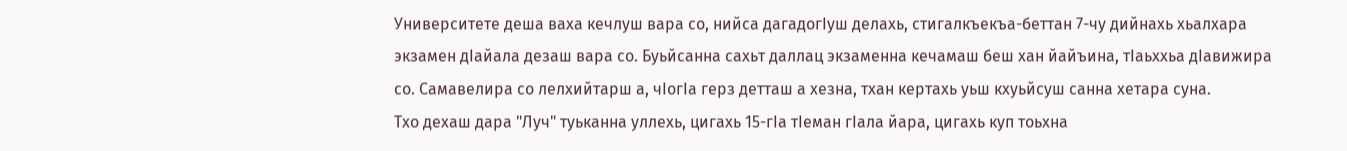Университете деша ваха кечлуш вара со, нийса дагадогӀуш делахь, стигалкъекъа-беттан 7-чу дийнахь хьалхара экзамен дӀайала дезаш вара со. Буьйсанна сахьт даллац экзаменна кечамаш беш хан йайъина, тIаьххьа дӀавижира со. Самавелира со лелхийтарш а, чӀогӀа герз детташ а хезна, тхан кертахь уьш кхуьйсуш санна хетара суна.
Тхо дехаш дара "Луч" туьканна уллехь, цигахь 15-гӀа тӀеман гӀала йара, цигахь куп тоьхна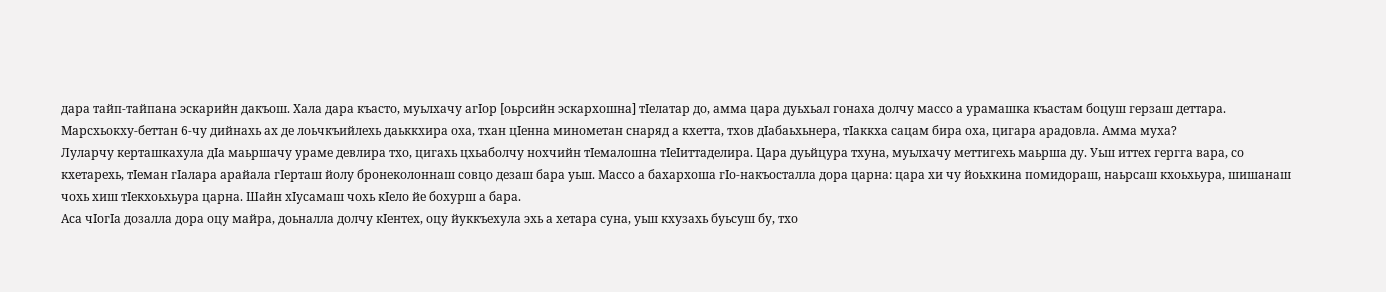дара тайп-тайпана эскарийн дакъош. Хала дара къасто, муьлхачу агӀор [оьрсийн эскархошна] тӀелатар до, амма цара дуьхьал гонаха долчу массо а урамашка къастам боцуш герзаш деттара.
Марсхьокху-беттан 6-чу дийнахь ах де лоьчкъийлехь даьккхира оха, тхан цӀенна минометан снаряд а кхетта, тхов дӀабаьхьнера, тIаккха сацам бира оха, цигара арадовла. Амма муха?
Луларчу керташкахула дIа маьршачу ураме девлира тхо, цигахь цхьаболчу нохчийн тIемалошна тIеIиттаделира. Цара дуьйцура тхуна, муьлхачу меттигехь маьрша ду. Уьш иттех гергга вара, со кхетарехь, тӀеман гIалара арайала гӀерташ йолу бронеколоннаш совцо дезаш бара уьш. Массо а бахархоша гӀо-накъосталла дора царна: цара хи чу йоьхкина помидораш, наьрсаш кхоьхьура, шишанаш чохь хиш тIекхоьхьура царна. Шайн хIусамаш чохь кIело йе бохурш а бара.
Аса чIогIа дозалла дора оцу майра, доьналла долчу кIентех, оцу йуккъехула эхь а хетара суна, уьш кхузахь буьсуш бу, тхо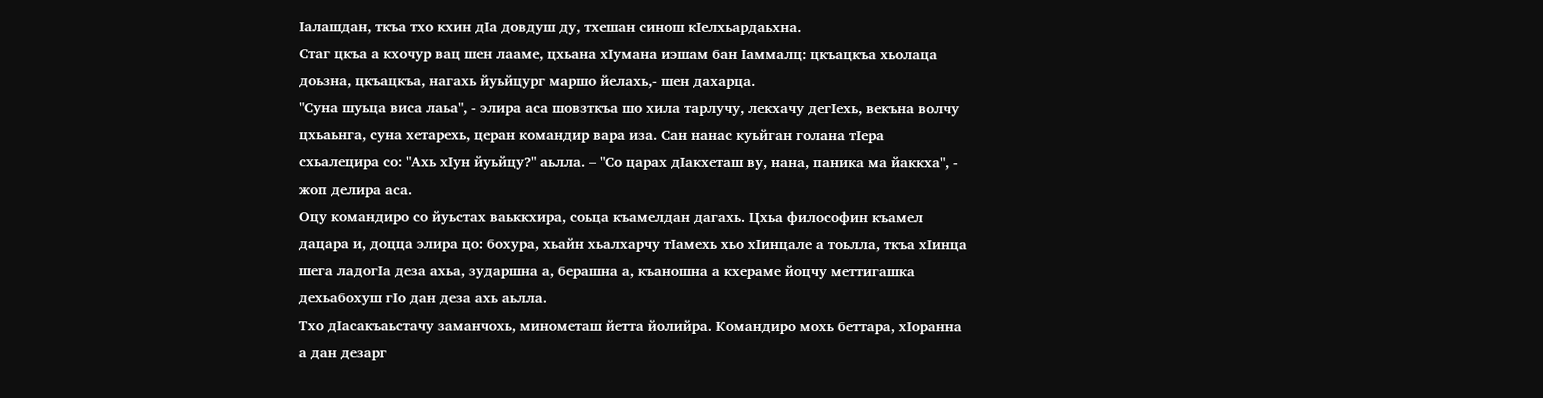Iалашдан, ткъа тхо кхин дIа довдуш ду, тхешан синош кIелхьардаьхна.
Стаг цкъа а кхочур вац шен лааме, цхьана хIумана иэшам бан Iаммалц: цкъацкъа хьолаца доьзна, цкъацкъа, нагахь йуьйцург маршо йелахь,- шен дахарца.
"Суна шуьца виса лаьа", - элира аса шовзткъа шо хила тарлучу, лекхачу дегIехь, векъна волчу цхьаьнга, суна хетарехь, церан командир вара иза. Сан нанас куьйган голана тIера схьалецира со: "Ахь хIун йуьйцу?" аьлла. – "Со царах дIакхеташ ву, нана, паника ма йаккха", - жоп делира аса.
Оцу командиро со йуьстах ваьккхира, соьца къамелдан дагахь. Цхьа философин къамел дацара и, доцца элира цо: бохура, хьайн хьалхарчу тIамехь хьо хIинцале а тоьлла, ткъа хIинца шега ладогIа деза ахьа, зударшна а, берашна а, къаношна а кхераме йоцчу меттигашка дехьабохуш гIо дан деза ахь аьлла.
Тхо дӀасакъаьстачу заманчохь, минометаш йетта йолийра. Командиро мохь беттара, хIоранна а дан дезарг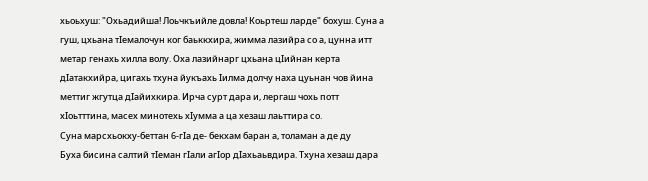хьоьхуш: "Охьадийша! Лоьчкъийле довла! Коьртеш ларде" бохуш. Суна а гуш, цхьана тIемалочун ког баьккхира, жимма лазийра со а, цунна итт метар генахь хилла волу. Оха лазийнарг цхьана цӀийнан керта дӀатакхийра, цигахь тхуна йукъахь Ӏилма долчу наха цуьнан чов йина меттиг жгутца дIайихкира. Ирча сурт дара и, лергаш чохь потт хIоьтттина, масех минотехь хӀумма а ца хезаш лаьттира со.
Суна марсхьокху-беттан 6-гIа де- бекхам баран а, толаман а де ду
Буха бисина салтий тIеман гӀали агӀор дIахьаьвдира. Тхуна хезаш дара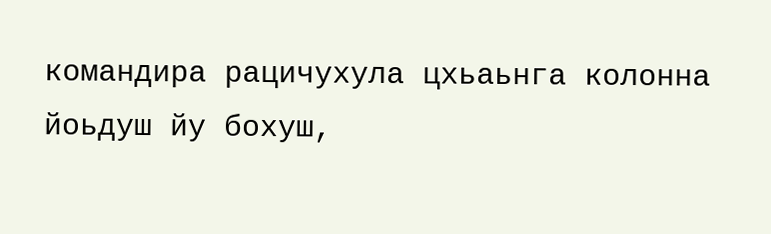командира рацичухула цхьаьнга колонна йоьдуш йу бохуш,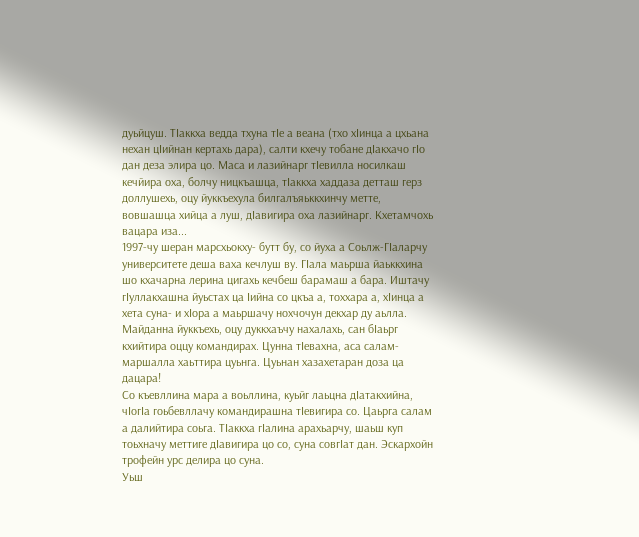дуьйцуш. ТӀаккха ведда тхуна тӀе а веана (тхо хӀинца а цхьана нехан цӀийнан кертахь дара), салти кхечу тобане дIакхачо гӀо дан деза элира цо. Маса и лазийнарг тIевилла носилкаш кечйира оха, болчу ницкъашца, тIаккха хаддаза детташ герз доллушехь, оцу йуккъехула билгалъяьккхинчу метте, вовшашца хийца а луш, дӀавигира оха лазийнарг. Кхетамчохь вацара иза...
1997-чу шеран марсхьокху- бутт бу, со йуха а Соьлж-ГӀаларчу университете деша ваха кечлуш ву. ГIала маьрша йаьккхина шо кхачарна лерина цигахь кечбеш барамаш а бара. Иштачу гIуллакхашна йуьстах ца Iийна со цкъа а, тоххара а, хIинца а хета суна- и хIора а маьршачу нохчочун декхар ду аьлла.
Майданна йуккъехь, оцу дуккхаъчу нахалахь, сан бIаьрг кхийтира оццу командирах. Цунна тIевахна, аса салам-маршалла хаьттира цуьнга. Цуьнан хазахетаран доза ца дацара!
Со къевллина мара а воьллина, куьйг лаьцна дIатакхийна, чIогIа гоьбевллачу командирашна тIевигира со. Цаьрга салам а далийтира соьга. ТIаккха гIалина арахьарчу, шаьш куп тоьхначу меттиге дIавигира цо со, суна совгIат дан. Эскархойн трофейн урс делира цо суна.
Уьш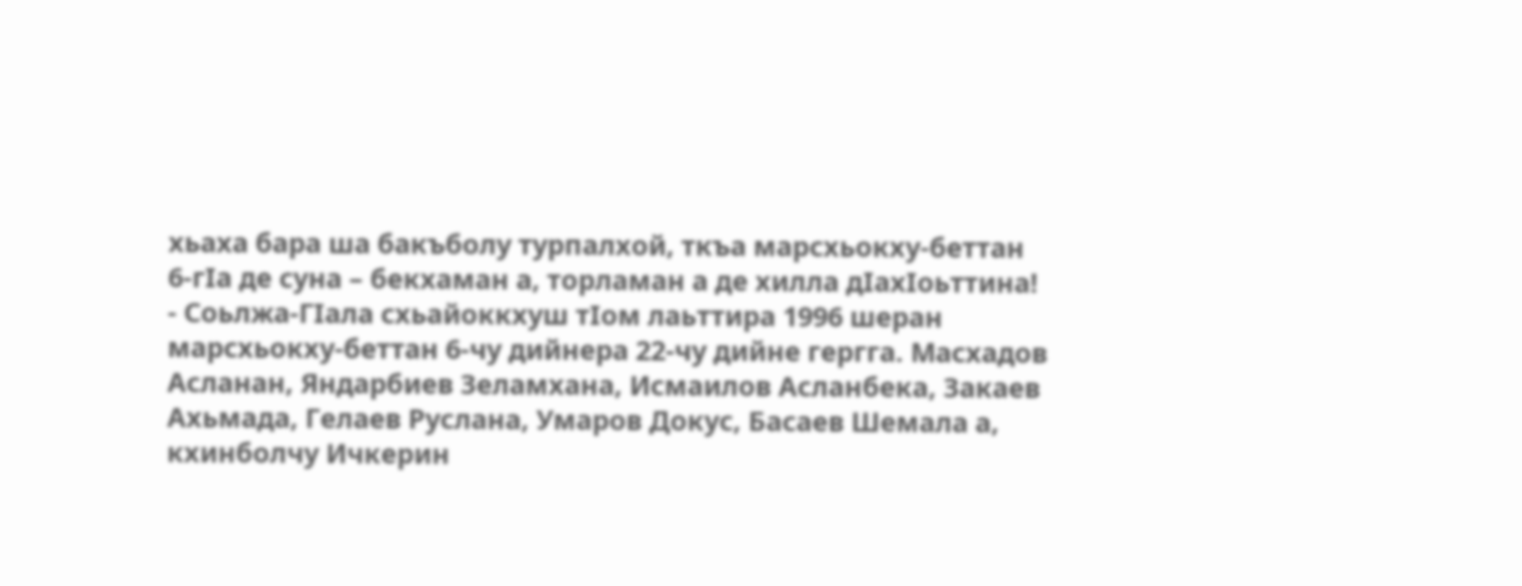хьаха бара ша бакъболу турпалхой, ткъа марсхьокху-беттан 6-гIа де суна – бекхаман а, торламан а де хилла дIахIоьттина!
- Соьлжа-ГӀала схьайоккхуш тӀом лаьттира 1996 шеран марсхьокху-беттан 6-чу дийнера 22-чу дийне гергга. Масхадов Асланан, Яндарбиев Зеламхана, Исмаилов Асланбека, Закаев Ахьмада, Гелаев Руслана, Умаров Докус, Басаев Шемала а, кхинболчу Ичкерин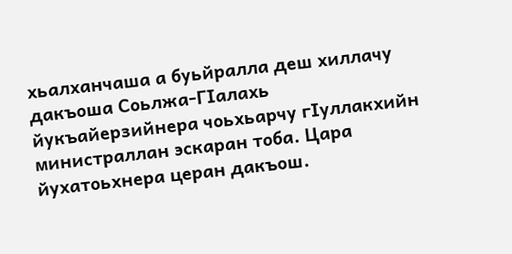хьалханчаша а буьйралла деш хиллачу дакъоша Соьлжа-ГIалахь йукъайерзийнера чоьхьарчу гIуллакхийн министраллан эскаран тоба. Цара йухатоьхнера церан дакъош.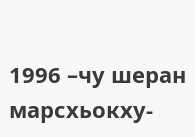1996 –чу шеран марсхьокху-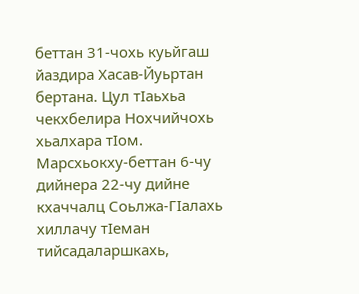беттан 31-чохь куьйгаш йаздира Хасав-Йуьртан бертана. Цул тӀаьхьа чекхбелира Нохчийчохь хьалхара тӀом. Марсхьокху-беттан 6-чу дийнера 22-чу дийне кхаччалц Соьлжа-ГӀалахь хиллачу тӀеман тийсадаларшкахь,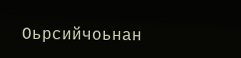Оьрсийчоьнан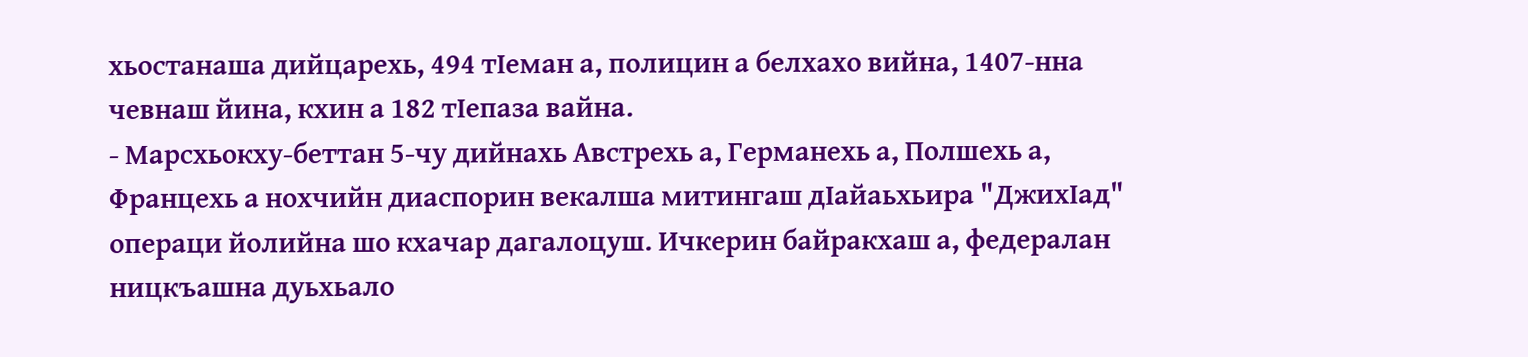хьостанаша дийцарехь, 494 тӀеман а, полицин а белхахо вийна, 1407-нна чевнаш йина, кхин а 182 тӀепаза вайна.
- Марсхьокху-беттан 5-чу дийнахь Австрехь а, Германехь а, Полшехь а, Францехь а нохчийн диаспорин векалша митингаш дӀайаьхьира "ДжихӀад" операци йолийна шо кхачар дагалоцуш. Ичкерин байракхаш а, федералан ницкъашна дуьхьало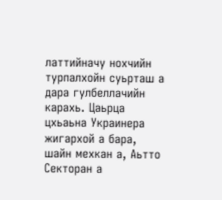латтийначу нохчийн турпалхойн суьрташ а дара гулбеллачийн карахь. Цаьрца цхьаьна Украинера жигархой а бара, шайн мехкан а, Аьтто Секторан а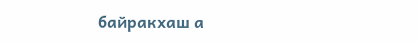байракхаш а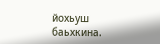йохьуш баьхкина.